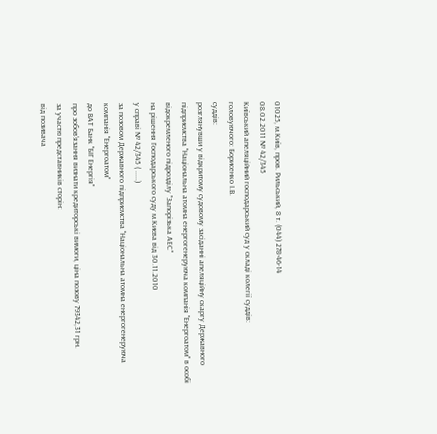01025, м.Київ, пров. Рильський, 8 т. (044) 278-46-14
08.02.2011 № 42/345
Київський апеляційний господарський суд у складі колегії суддів:
головуючого: Борисенко І.В.
суддів:
розглянувши у відкритому судовому засіданні апеляційну скаргу Державного підприємства "Національна атомна енергогенеруюча компанія "Енергоатом" в особі відокремленого підрозділу "Запорізька АЕС"
на рішення Господарського суду м.Києва від 30.11.2010
у справі № 42/345 ( .....)
за позовом Державного підприємства "Національна атомна енергогенеруюча компанія "Енергоатом"
до ВАТ Банк "БІГ Енергія"
про зобов'язання визнати кредиторські вимоги, ціна позову 79342,31 грн.
за участю представників сторін:
від позивача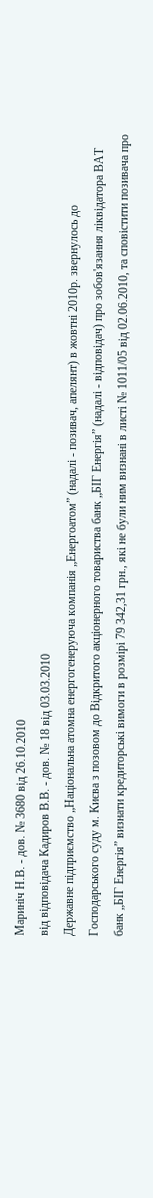Мариніч Н.В. - дов. № 3680 від 26.10.2010
від відповідача Кадиров В.В. - дов. № 18 від 03.03.2010
Державне підприємство „Національна атомна енергогенеруюча компанія „Енергоатом” (надалі - позивач, апелянт) в жовтні 2010р. звернулось до Господарського суду м. Києва з позовом до Відкритого акціонерного товариства банк „БІГ Енергія” (надалі - відповідач) про зобов'язання ліквідатора ВАТ банк „БІГ Енергія” визнати кредиторські вимоги в розмірі 79 342,31 грн., які не були ним визнані в листі № 1011/05 від 02.06.2010, та сповістити позивача про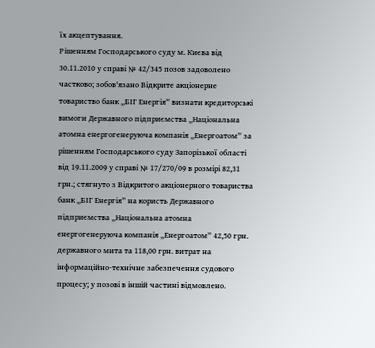їх акцептування.
Рішенням Господарського суду м. Києва від 30.11.2010 у справі № 42/345 позов задоволено частково; зобов'язано Відкрите акціонерне товариство банк „БІГ Енергія” визнати кредиторські вимоги Державного підприємства „Національна атомна енергогенеруюча компанія „Енергоатом” за рішенням Господарського суду Запорізької області від 19.11.2009 у справі № 17/270/09 в розмірі 82,31 грн.; стягнуто з Відкритого акціонерного товариства банк „БІГ Енергія” на користь Державного підприємства „Національна атомна енергогенеруюча компанія „Енергоатом” 42,50 грн. державного мита та 118,00 грн. витрат на інформаційно-технічне забезпечення судового процесу; у позові в іншій частині відмовлено.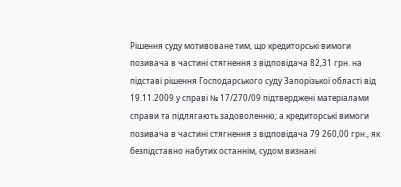Рішення суду мотивоване тим, що кредиторські вимоги позивача в частині стягнення з відповідача 82,31 грн. на підставі рішення Господарського суду Запорізької області від 19.11.2009 у справі № 17/270/09 підтверджені матеріалами справи та підлягають задоволенню; а кредиторські вимоги позивача в частині стягнення з відповідача 79 260,00 грн., як безпідставно набутих останнім, судом визнані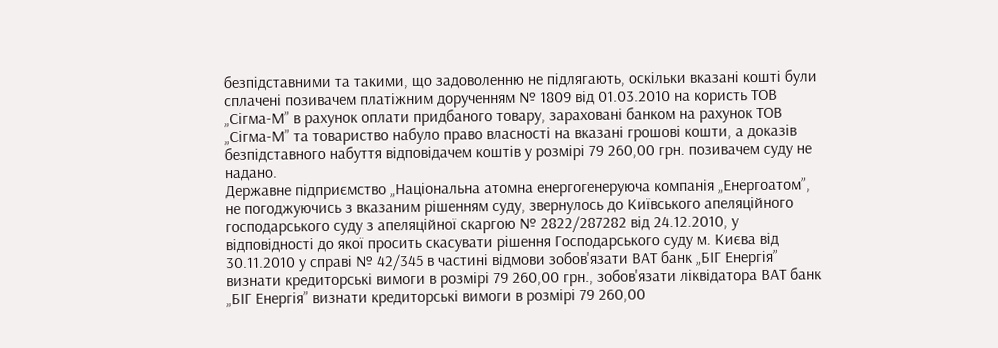безпідставними та такими, що задоволенню не підлягають, оскільки вказані кошті були сплачені позивачем платіжним дорученням № 1809 від 01.03.2010 на користь ТОВ „Сігма-М” в рахунок оплати придбаного товару, зараховані банком на рахунок ТОВ „Сігма-М” та товариство набуло право власності на вказані грошові кошти, а доказів безпідставного набуття відповідачем коштів у розмірі 79 260,00 грн. позивачем суду не надано.
Державне підприємство „Національна атомна енергогенеруюча компанія „Енергоатом”, не погоджуючись з вказаним рішенням суду, звернулось до Київського апеляційного господарського суду з апеляційної скаргою № 2822/287282 від 24.12.2010, у відповідності до якої просить скасувати рішення Господарського суду м. Києва від 30.11.2010 у справі № 42/345 в частині відмови зобов'язати ВАТ банк „БІГ Енергія” визнати кредиторські вимоги в розмірі 79 260,00 грн., зобов'язати ліквідатора ВАТ банк „БІГ Енергія” визнати кредиторські вимоги в розмірі 79 260,00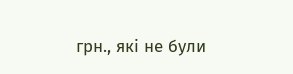грн., які не були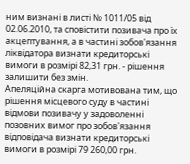ним визнані в листі № 1011/05 від 02.06.2010, та сповістити позивача про їх акцептування, а в частині зобов'язання ліквідатора визнати кредиторські вимоги в розмірі 82,31 грн. - рішення залишити без змін.
Апеляційна скарга мотивована тим, що рішення місцевого суду в частині відмови позивачу у задоволенні позовних вимог про зобов'язання відповідача визнати кредиторські вимоги в розмірі 79 260,00 грн.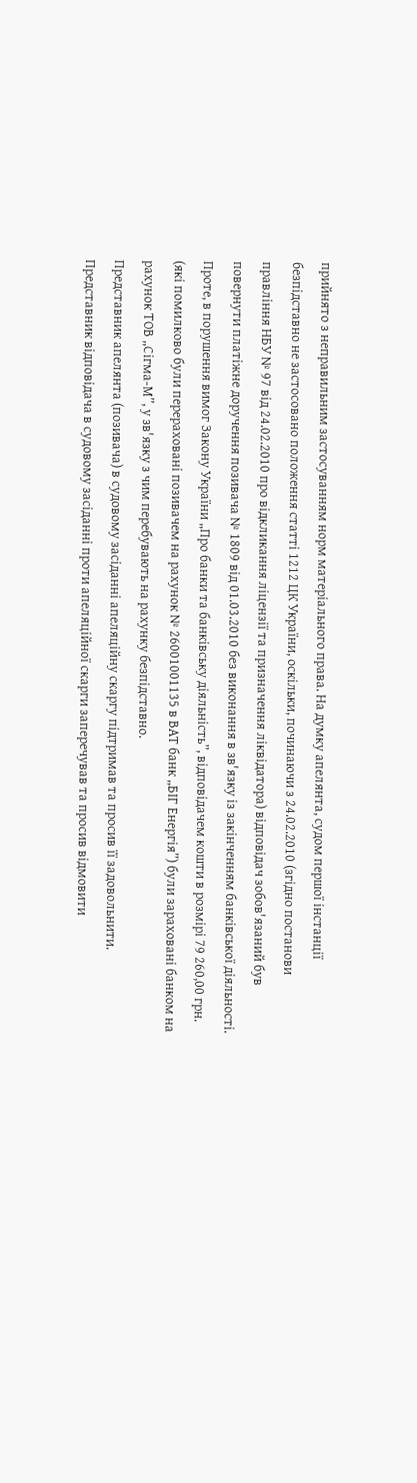прийнято з неправильним застосуванням норм матеріального права. На думку апелянта, судом першої інстанції безпідставно не застосовано положення статті 1212 ЦК України, оскільки, починаючи з 24.02.2010 (згідно постанови правління НБУ № 97 від 24.02.2010 про відкликання ліцензії та призначення ліквідатора) відповідач зобов'язаний був повернути платіжне доручення позивача № 1809 від 01.03.2010 без виконання в зв'язку із закінченням банківської діяльності. Проте, в порушення вимог Закону України „Про банки та банківську діяльність”, відповідачем кошти в розмірі 79 260,00 грн. (які помилково були перераховані позивачем на рахунок № 26001001135 в ВАТ банк „БІГ Енергія”) були зараховані банком на рахунок ТОВ „Сігма-М”, у зв'язку з чим перебувають на рахунку безпідставно.
Представник апелянта (позивача) в судовому засіданні апеляційну скаргу підтримав та просив її задовольнити.
Представник відповідача в судовому засіданні проти апеляційної скарги заперечував та просив відмовити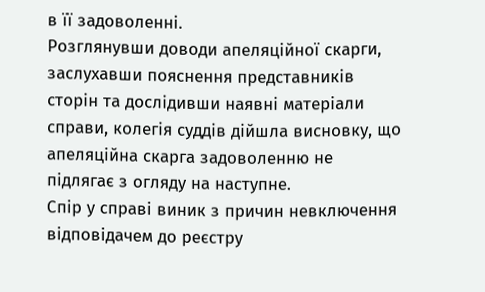в її задоволенні.
Розглянувши доводи апеляційної скарги, заслухавши пояснення представників сторін та дослідивши наявні матеріали справи, колегія суддів дійшла висновку, що апеляційна скарга задоволенню не підлягає з огляду на наступне.
Спір у справі виник з причин невключення відповідачем до реєстру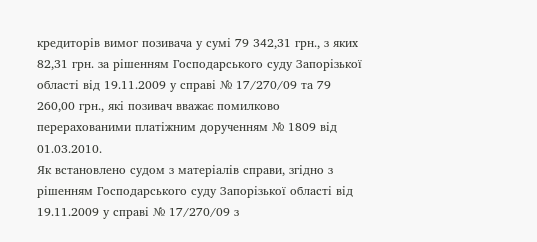кредиторів вимог позивача у сумі 79 342,31 грн., з яких 82,31 грн. за рішенням Господарського суду Запорізької області від 19.11.2009 у справі № 17/270/09 та 79 260,00 грн., які позивач вважає помилково перерахованими платіжним дорученням № 1809 від 01.03.2010.
Як встановлено судом з матеріалів справи, згідно з рішенням Господарського суду Запорізької області від 19.11.2009 у справі № 17/270/09 з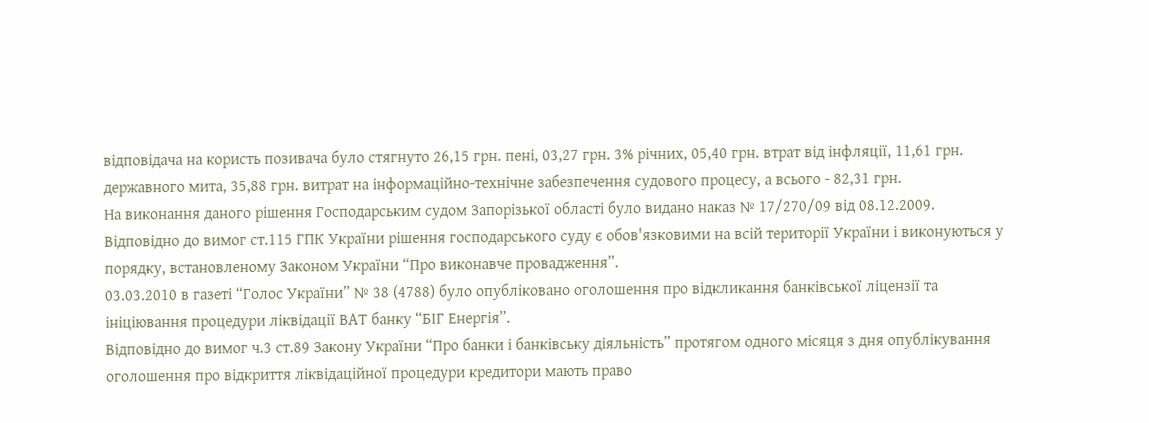відповідача на користь позивача було стягнуто 26,15 грн. пені, 03,27 грн. 3% річних, 05,40 грн. втрат від інфляції, 11,61 грн. державного мита, 35,88 грн. витрат на інформаційно-технічне забезпечення судового процесу, а всього - 82,31 грн.
На виконання даного рішення Господарським судом Запорізької області було видано наказ № 17/270/09 від 08.12.2009.
Відповідно до вимог ст.115 ГПК України рішення господарського суду є обов'язковими на всій території України і виконуються у порядку, встановленому Законом України “Про виконавче провадження”.
03.03.2010 в газеті “Голос України” № 38 (4788) було опубліковано оголошення про відкликання банківської ліцензії та ініціювання процедури ліквідації ВАТ банку “БІГ Енергія”.
Відповідно до вимог ч.3 ст.89 Закону України “Про банки і банківську діяльність” протягом одного місяця з дня опублікування оголошення про відкриття ліквідаційної процедури кредитори мають право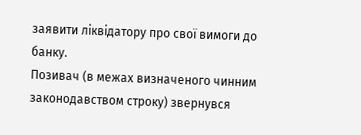заявити ліквідатору про свої вимоги до банку.
Позивач (в межах визначеного чинним законодавством строку) звернувся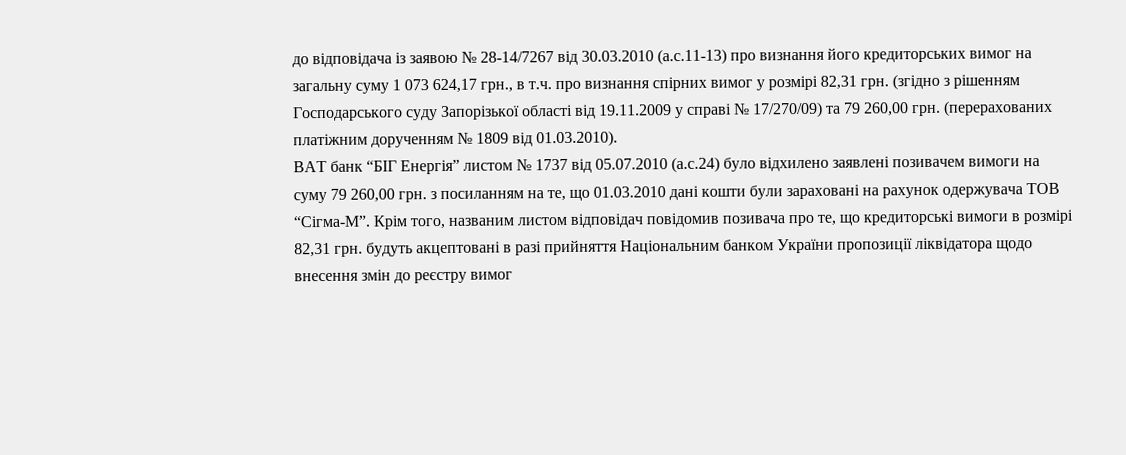до відповідача із заявою № 28-14/7267 від 30.03.2010 (а.с.11-13) про визнання його кредиторських вимог на загальну суму 1 073 624,17 грн., в т.ч. про визнання спірних вимог у розмірі 82,31 грн. (згідно з рішенням Господарського суду Запорізької області від 19.11.2009 у справі № 17/270/09) та 79 260,00 грн. (перерахованих платіжним дорученням № 1809 від 01.03.2010).
ВАТ банк “БІГ Енергія” листом № 1737 від 05.07.2010 (а.с.24) було відхилено заявлені позивачем вимоги на суму 79 260,00 грн. з посиланням на те, що 01.03.2010 дані кошти були зараховані на рахунок одержувача ТОВ “Сігма-М”. Крім того, названим листом відповідач повідомив позивача про те, що кредиторські вимоги в розмірі 82,31 грн. будуть акцептовані в разі прийняття Національним банком України пропозиції ліквідатора щодо внесення змін до реєстру вимог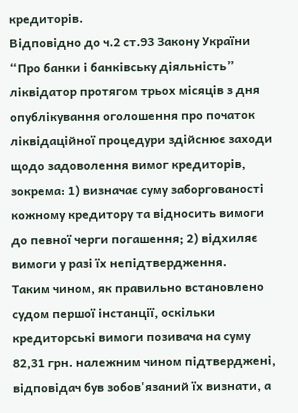кредиторів.
Відповідно до ч.2 ст.93 Закону України “Про банки і банківську діяльність” ліквідатор протягом трьох місяців з дня опублікування оголошення про початок ліквідаційної процедури здійснює заходи щодо задоволення вимог кредиторів, зокрема: 1) визначає суму заборгованості кожному кредитору та відносить вимоги до певної черги погашення; 2) відхиляє вимоги у разі їх непідтвердження.
Таким чином, як правильно встановлено судом першої інстанції, оскільки кредиторські вимоги позивача на суму 82,31 грн. належним чином підтверджені, відповідач був зобов'язаний їх визнати, а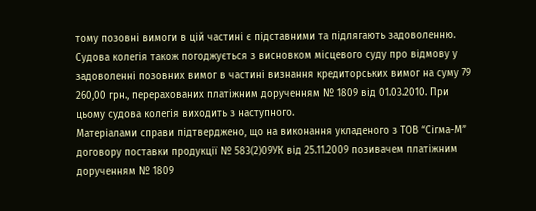тому позовні вимоги в цій частині є підставними та підлягають задоволенню.
Судова колегія також погоджується з висновком місцевого суду про відмову у задоволенні позовних вимог в частині визнання кредиторських вимог на суму 79 260,00 грн., перерахованих платіжним дорученням № 1809 від 01.03.2010. При цьому судова колегія виходить з наступного.
Матеріалами справи підтверджено, що на виконання укладеного з ТОВ “Сігма-М” договору поставки продукції № 583(2)09УК від 25.11.2009 позивачем платіжним дорученням № 1809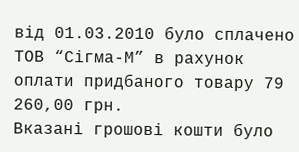від 01.03.2010 було сплачено ТОВ “Сігма-М” в рахунок оплати придбаного товару 79 260,00 грн.
Вказані грошові кошти було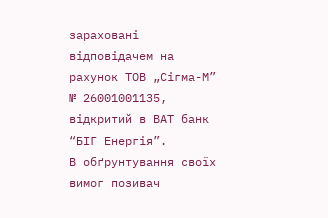зараховані відповідачем на рахунок ТОВ „Сігма-М” № 26001001135, відкритий в ВАТ банк “БІГ Енергія”.
В обґрунтування своїх вимог позивач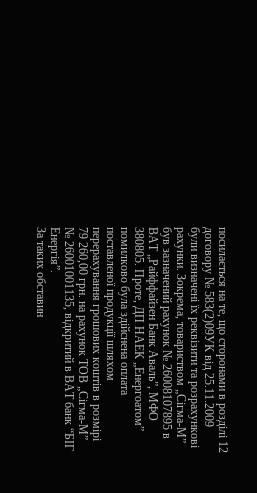посилається на те, що сторонами в розділі 12 договору № 583(2)09УК від 25.11.2009 були визначені їх реквізити та розрахункові рахунки. Зокрема, товариством „Сігма-М” був зазначений рахунок № 26008107895 в ВАТ „Райффайзен Банк Аваль”, МФО 380805. Проте, ДП НАЕК „Енергоатом” помилково була здійснена оплата поставленої продукції шляхом перерахування грошових коштів в розмірі 79 260,00 грн. на рахунок ТОВ „Сігма-М” № 26001001135, відкритий в ВАТ банк “БІГ Енергія”.
За таких обставин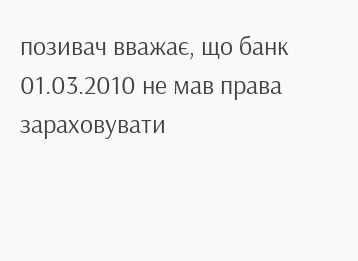позивач вважає, що банк 01.03.2010 не мав права зараховувати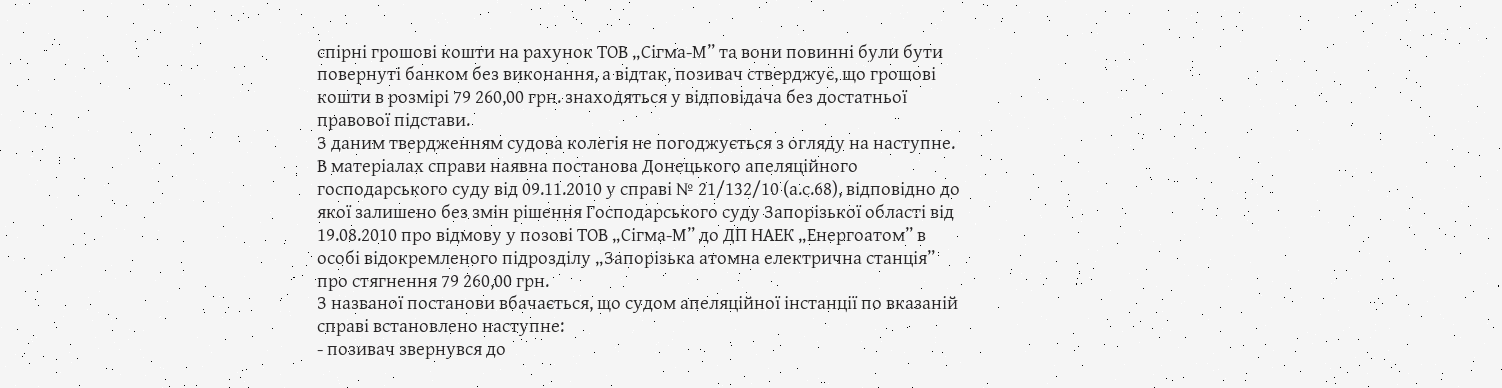спірні грошові кошти на рахунок ТОВ „Сігма-М” та вони повинні були бути повернуті банком без виконання, а відтак, позивач стверджує, що грошові кошти в розмірі 79 260,00 грн. знаходяться у відповідача без достатньої правової підстави.
З даним твердженням судова колегія не погоджується з огляду на наступне.
В матеріалах справи наявна постанова Донецького апеляційного господарського суду від 09.11.2010 у справі № 21/132/10 (а.с.68), відповідно до якої залишено без змін рішення Господарського суду Запорізької області від 19.08.2010 про відмову у позові ТОВ „Сігма-М” до ДП НАЕК „Енергоатом” в особі відокремленого підрозділу „Запорізька атомна електрична станція” про стягнення 79 260,00 грн.
З названої постанови вбачається, що судом апеляційної інстанції по вказаній справі встановлено наступне:
- позивач звернувся до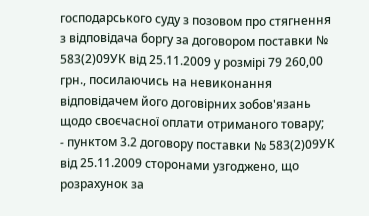господарського суду з позовом про стягнення з відповідача боргу за договором поставки № 583(2)09УК від 25.11.2009 у розмірі 79 260,00 грн., посилаючись на невиконання відповідачем його договірних зобов'язань щодо своєчасної оплати отриманого товару;
- пунктом 3.2 договору поставки № 583(2)09УК від 25.11.2009 сторонами узгоджено, що розрахунок за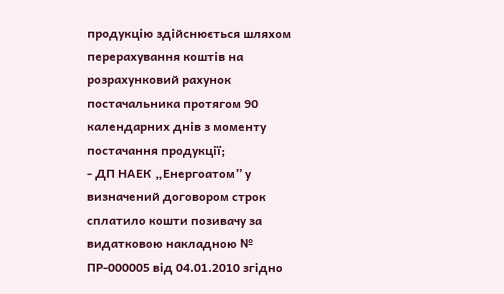продукцію здійснюється шляхом перерахування коштів на розрахунковий рахунок постачальника протягом 90 календарних днів з моменту постачання продукції;
- ДП НАЕК „Енергоатом” у визначений договором строк сплатило кошти позивачу за видатковою накладною № ПР-000005 від 04.01.2010 згідно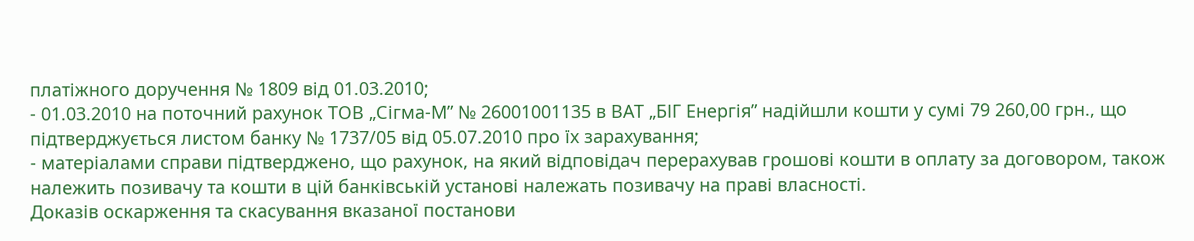платіжного доручення № 1809 від 01.03.2010;
- 01.03.2010 на поточний рахунок ТОВ „Сігма-М” № 26001001135 в ВАТ „БІГ Енергія” надійшли кошти у сумі 79 260,00 грн., що підтверджується листом банку № 1737/05 від 05.07.2010 про їх зарахування;
- матеріалами справи підтверджено, що рахунок, на який відповідач перерахував грошові кошти в оплату за договором, також належить позивачу та кошти в цій банківській установі належать позивачу на праві власності.
Доказів оскарження та скасування вказаної постанови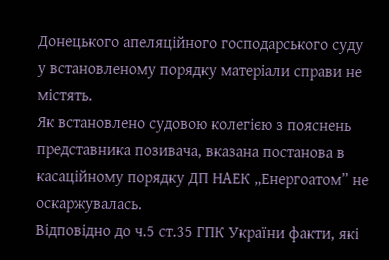Донецького апеляційного господарського суду у встановленому порядку матеріали справи не містять.
Як встановлено судовою колегією з пояснень представника позивача, вказана постанова в касаційному порядку ДП НАЕК „Енергоатом” не оскаржувалась.
Відповідно до ч.5 ст.35 ГПК України факти, які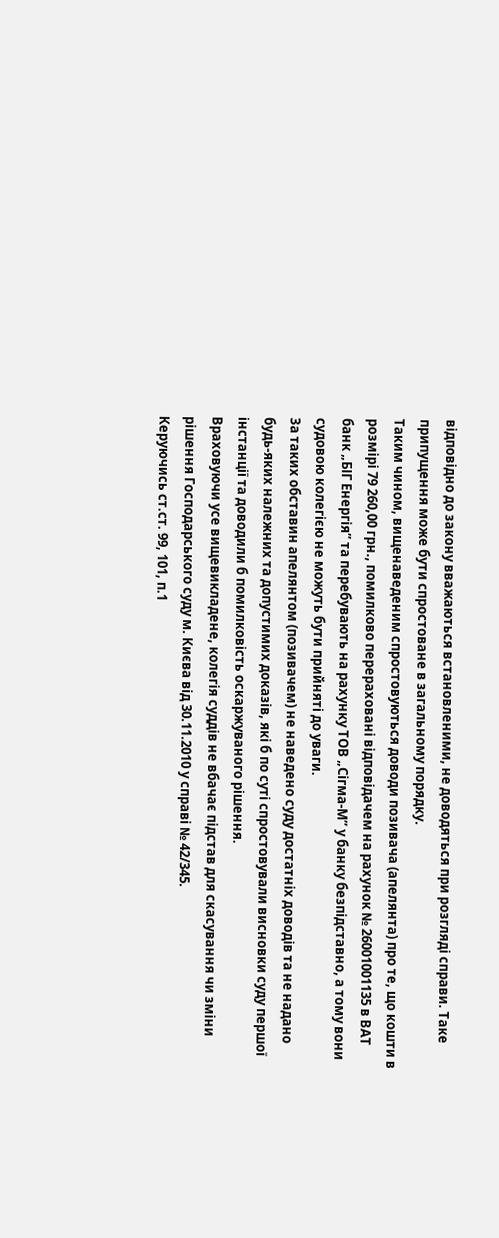відповідно до закону вважаються встановленими, не доводяться при розгляді справи. Таке припущення може бути спростоване в загальному порядку.
Таким чином, вищенаведеним спростовуються доводи позивача (апелянта) про те, що кошти в розмірі 79 260,00 грн., помилково перераховані відповідачем на рахунок № 26001001135 в ВАТ банк „БІГ Енергія” та перебувають на рахунку ТОВ „Сігма-М” у банку безпідставно, а тому вони судовою колегією не можуть бути прийняті до уваги.
За таких обставин апелянтом (позивачем) не наведено суду достатніх доводів та не надано будь-яких належних та допустимих доказів, які б по суті спростовували висновки суду першої інстанції та доводили б помилковість оскаржуваного рішення.
Враховуючи усе вищевикладене, колегія суддів не вбачає підстав для скасування чи зміни рішення Господарського суду м. Києва від 30.11.2010 у справі № 42/345.
Керуючись ст.ст. 99, 101, п.1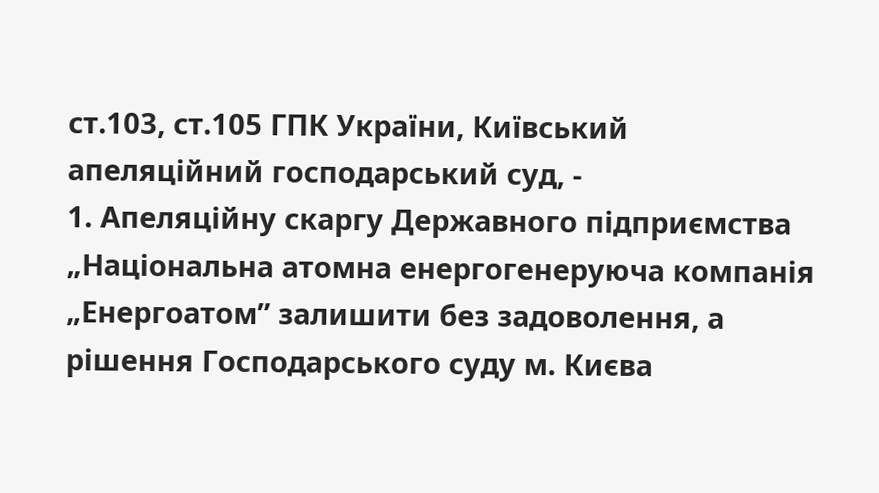ст.103, ст.105 ГПК України, Київський апеляційний господарський суд, -
1. Апеляційну скаргу Державного підприємства „Національна атомна енергогенеруюча компанія „Енергоатом” залишити без задоволення, а рішення Господарського суду м. Києва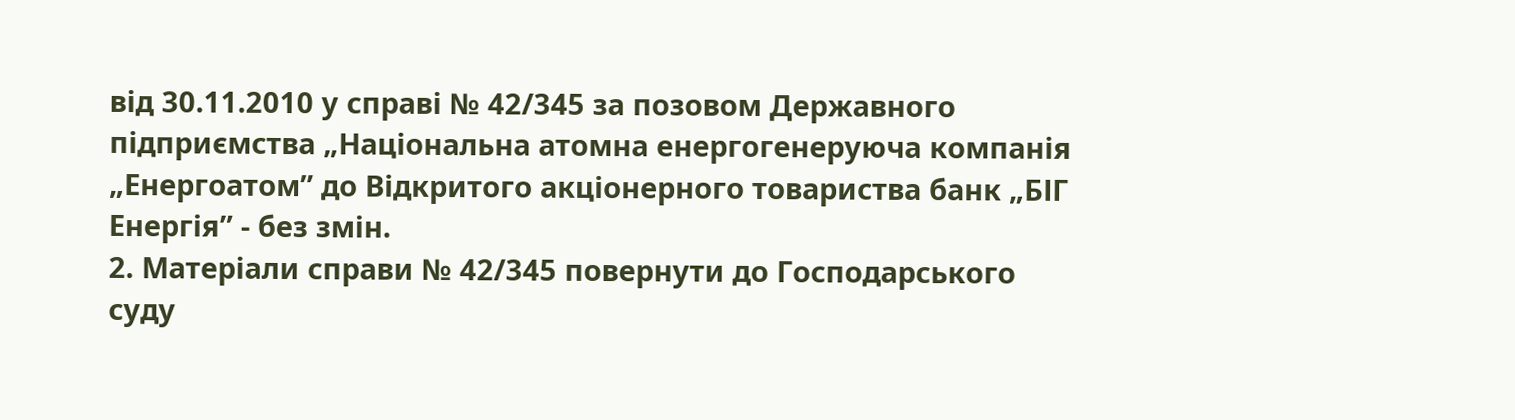від 30.11.2010 у справі № 42/345 за позовом Державного підприємства „Національна атомна енергогенеруюча компанія „Енергоатом” до Відкритого акціонерного товариства банк „БІГ Енергія” - без змін.
2. Матеріали справи № 42/345 повернути до Господарського суду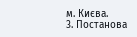м. Києва.
3. Постанова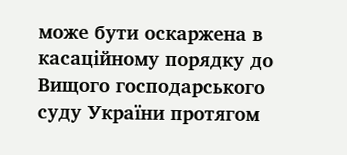може бути оскаржена в касаційному порядку до Вищого господарського суду України протягом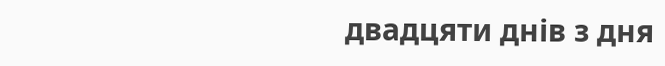двадцяти днів з дня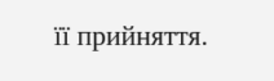її прийняття.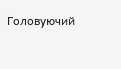Головуючий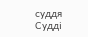суддя
Судді